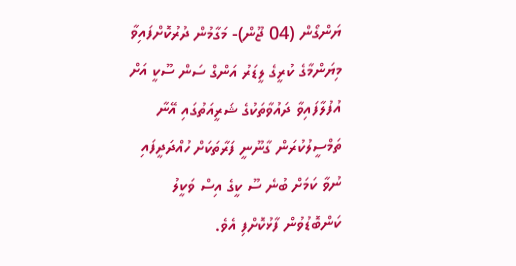ޔަންގޯން (04 ޖޫން)- މަގާމުން ދުރުކޮށްފައިވާ މިޔަންމާގެ ކުރީގެ ލީޑަރު އަންގް ސަން ސޫކީ އަށް އުފުލާފައިވާ ދައުވާތަކުގެ ޝަރީއަތުގައި އޭނާ ތަމްސީލުކުރަން ގާނޫނީ ފަރާތަކަށް ހުއްދަދީފައި ނުވާ ކަމަށް ބުނެ ސޫ ކީގެ އިސް ވަކީލު ކަންބޮޑުވުން ފާޅުކޮށްފި އެވެ.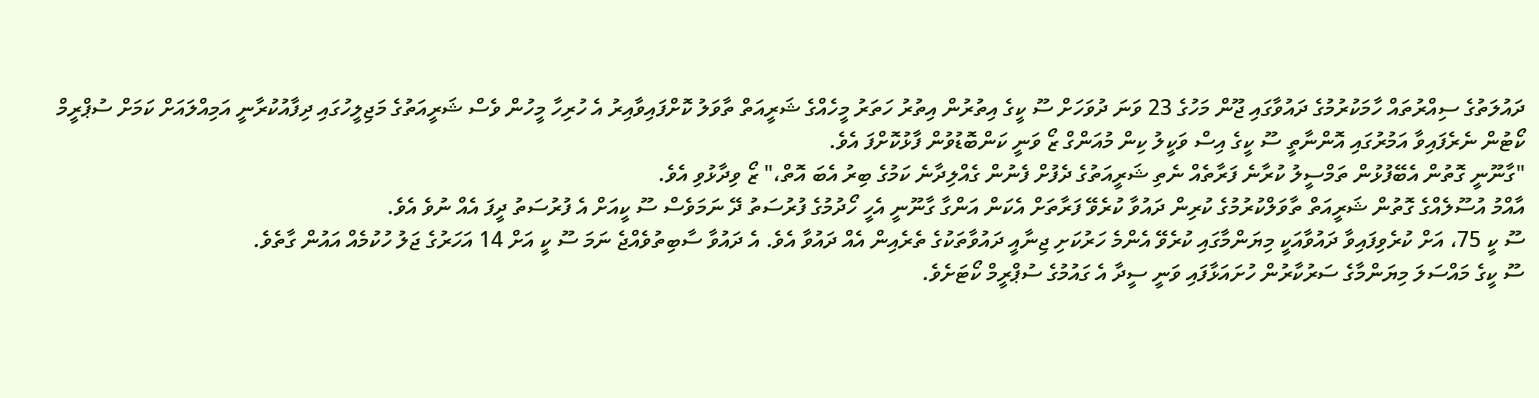ދައުލަތުގެ ސިއްރުތައް ހާމަކުރުމުގެ ދައުވާގައި ޖޫން މަހުގެ 23 ވަނަ ދުވަހަށް ސޫ ކީގެ އިތުރުން އިތުރު ހަތަރު މީހެއްގެ ޝަރީއަތް ތާވަލު ކޮށްފައިވާއިރު އެ ހުރިހާ މީހުން ވެސް ޝަރީއަތުގެ މަޖިލީހުގައި ދިފާއުކުރާނީ އަމިއްލައަށް ކަމަށް ސުޕްރީމް ކޯޓުން ނެރެފައިވާ އަމުރުގައި އޮންނާތީ ސޫ ކީގެ އިސް ވަކީލު ކިން މުއަންގް ޒޯ ވަނީ ކަންބޮޑުވުން ފާޅުކޮށްފަ އެވެ.
"ގާނޫނީ ގޮތުން އެބޭފުޅުން ތަމްސީލު ކުރާނެ ފަރާތެއް ނެތި ޝަރީއަތުގެ ދެފުށް ފެނުން ގެއްލިދާނެ ކަމުގެ ބިރު އެބަ އޮތް،" ޒޯ ވިދާޅުވި އެވެ.
އާއްމު އުސޫލެއްގެ ގޮތުން ޝަރީއަތް ތާވަލްކުރުމުގެ ކުރިން ދައުވާ ކުރެވޭ ފަރާތަށް އެކަން އަންގާ ގާނޫނީ އެހީ ހޯދުމުގެ ފުރުސަތު ދޭ ނަމަވެސް ސޫ ކީއަށް އެ ފުރުސަތު ދީފަ އެއް ނުވެ އެވެ.
ސޫ ކީ 75، އަށް ކުރެވިފައިވާ ދައުވާއަކީ މިޔަންމާގައި ކުރެވޭ އެންމެ ހަރުކަށި ޖިނާއީ ދައުވާތަކުގެ ތެރެއިން އެއް ދައުވާ އެވެ. އެ ދައުވާ ސާބިތުވެއްޖެ ނަމަ ސޫ ކީ އަށް 14 އަހަރުގެ ޖަލު ހުކުމެއް އައުން ގާތެވެ.
ސޫ ކީގެ މައްސަލަ މިޔަންމާގެ ސަރުކާރުން ހުށައަޅާފައި ވަނީ ސީދާ އެ ގައުމުގެ ސުޕްރީމް ކޯޓަށެވެ.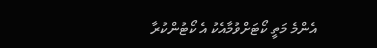އެންމެ މަތީ ކޯޓަށްވުމާއެކު އެ ކޯޓުންކުރާ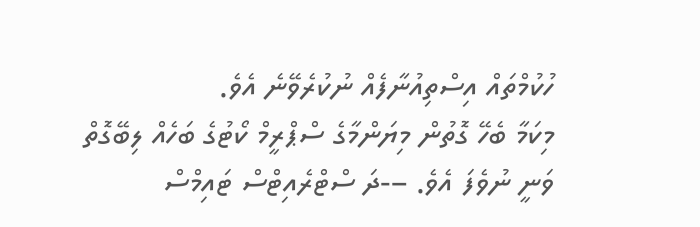ހުކުމްތައް އިސްތިއުނާފެއް ނުކުރެވޭނެ އެވެ.
މިކަމާ ބެހޭ ގޮތުން މިޔަންމާގެ ސްޕްރީމް ކޯޓުގެ ބަހެއް ލިބޭގޮތް ވަނީ ނުވެފަ އެވެ. –-ދަ ސްޓްރެއިޓްސް ޓައިމްސް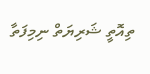ތިއޮތީ ޝަރިޔަތް ނިމިފަތާ